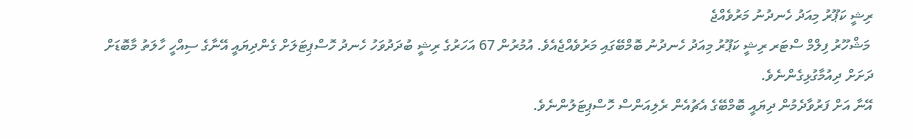ރިޝީ ކަޕޫރު މިއަދު ހެނދުނު މަރުވެއްޖެ
 މަޝްހޫރު ފިލްމް ސްޓަރ ރިޝީ ކަޕޫރު މިއަދު ހެނދުނު ބޮމްބޭގައި މަރުވެއްޖެއެވެ. އުމުރުން 67 އަހަރުގެ ރިޝީ ބުދަދުވަހު ހެނދު ހޮސްޕިޓަލަށް ގެންދިޔައީ އޭނާގެ ސިއްހީ ހާލަތު މާބޮޑަށް ދަށަށް ދިއުމާގުޅިގެންނެވެ.
އޭނާ އަށް ފަރުވާދެމުން ދިޔައީ ބޮމްބޭގެ އެޗުއެން ރެލިއަންސް ހޮސްޕިޓަލުންނެވެ.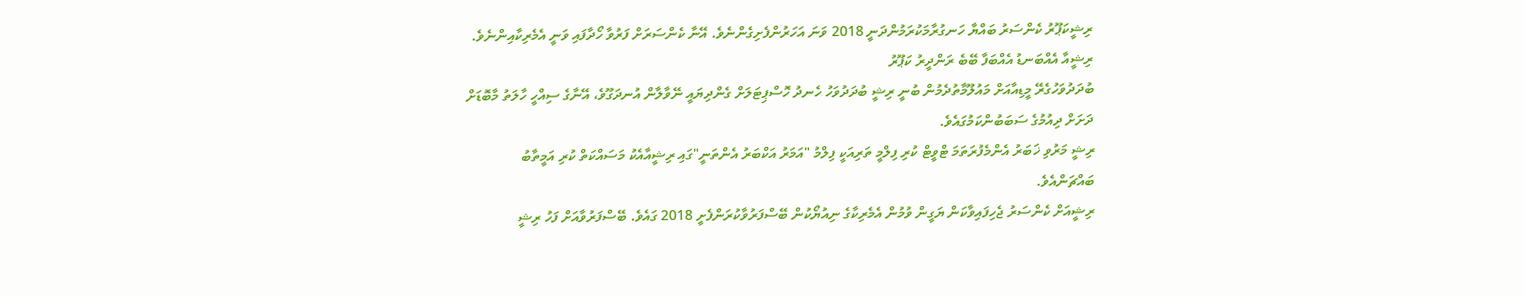ރިޝީކަޕޫރު ކެންސަރު ބައްޔާ ހަނގުރާމަކުރަމުންދަނީ 2018 ވަނަ އަހަރުންފެށިގެންނެވެ. އޭނާ ކެންސަރަށް ފަރުވާ ހޯދާފައި ވަނީ އެމެރިކާއިންނެވެ.
ރިޝީއާ އެއްބަނޑު އެއްބަފާ ބޭބެ ރަންދީރު ކަޕޫރު
ބުދަދުވަހުގެރޭ މީޑިއާއަށް މައުލޫމާތުދެމުން ބުނީ ރިޝީ ބުދަދުވަހު ހެނދު ހޮސްޕިޓަލަށް ގެންދިޔައީ ނޭވާލާން އުނދަގޫވެ، އޭނާގެ ސިއްހީ ހާލަތު މާބޮޑަށް ދަށަށް ދިއުމުގެ ސަބަބުންކަމުގައެވެ.
ރިޝީ މަރުވި ޚަބަރު އެންމެފުރަތަމަ ޓްވީޓް ކުރި ފިލްމީ ތަރިއަކީ ފިލްމު "އަމަރު އަކްބަރު އެންތަނީ"ގައި ރިޝީއާއެކު މަސައްކަތް ކުރި އަމީތާބު ބައްޗަންއެވެ.
ރިޝީއަށް ކެންސަރު ޖެހިފައިވާކަން ޔަގީން ވުމުން އެމެރިކާގެ ނިއުޔޯކުން ބޭސްފަރުވާކުރަންފެށީ 2018 ގައެވެ. ބޭސްފަރުވާއަށް ފަހު ރިޝީ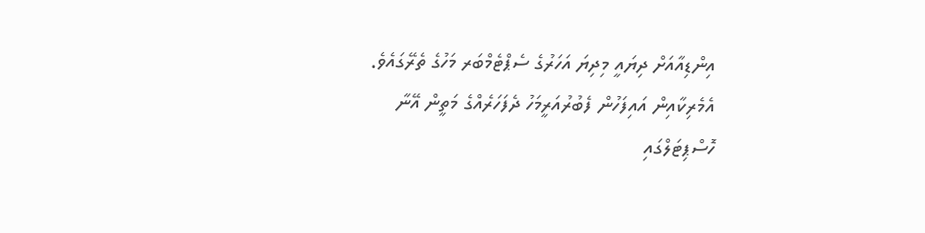އިންޑިއާއަށް ދިޔައީ މިދިޔަ އަހަރުގެ ސެޕްޓެމްބަރ މަހުގެ ތެރޭގައެވެ.
އެމެރިކާއިން އައިފަހުން ފެބުރުއަރީމަހު ދެފަހަރެއްގެ މަތީން އޭނާ ހޮސްޕިޓަލްގައި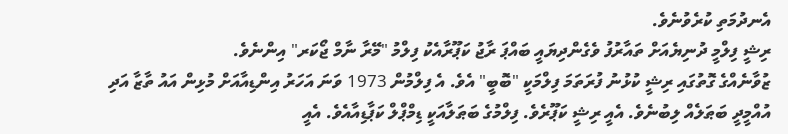އެނދުމަތި ކުރެވުނެވެ.
ރިޝީ ފިލްމީ ދުނިޔެއަށް ތައާރުފު ވެގެންދިޔައީ ބައްޕަ ރާޖު ކަޕޫރާއެކު ފިލްމު "މޭރާ ނާމް ޖޯކަރ" އިންނެވެ.
ޒުވާނެއްގެ ގޮތުގައި ރިޝީ ކުޅުނު ފުރަތަމަ ފިލްމަކީ "ބޮބީ" އެވެ. އެ ފިލްމުން 1973 ވަނަ އަހަރު އިންޑިއާއަށް މުޅިން އައު ތާޒާ އަދި އުއްމީދީ ބަޠަލެއް ލިބުނެވެ. އެއީ ރިޝީ ކަޕޫރެވެ. ފިލްމުގެ ބަޠަލާއަކީ ޑިމްޕްލް ކަޕާޑިއާއެވެ. އެއީ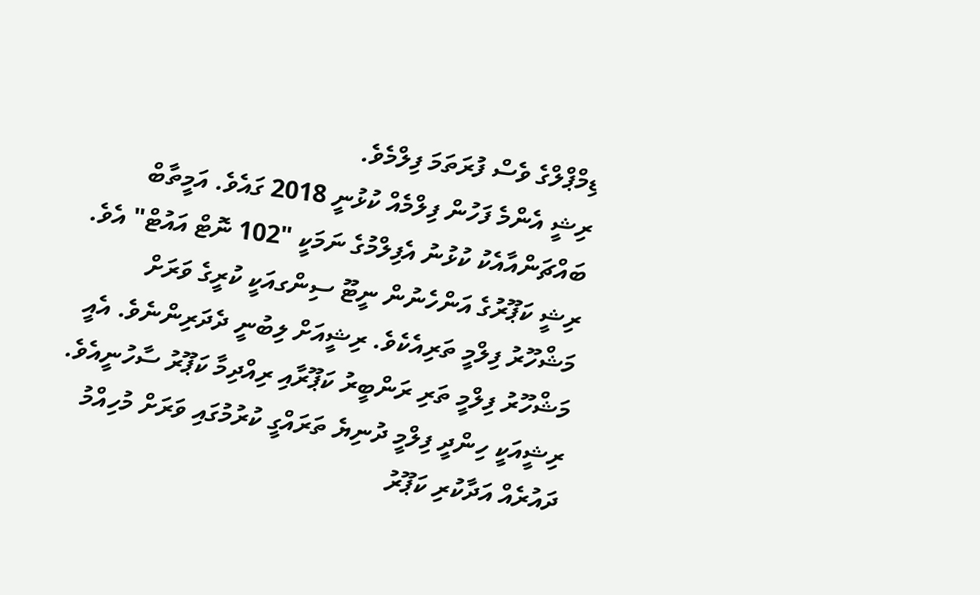ޑިމްޕްލްގެ ވެސް ފުރަތަމަ ފިލްމެވެ.
ރިޝީ އެންމެ ފަހުން ފިލްމެއް ކުޅުނީ 2018 ގައެވެ. އަމީތާބް ބައްޗަންއާއެކު ކުޅުނު އެފިލްމުގެ ނަމަކީ "102 ނޮޓް އައުޓް" އެވެ.
ރިޝީ ކަޕޫރުގެ އަންހެނުން ނީޓޫ ސިންގއަކީ ކުރީގެ ވަރަށް މަޝްހޫރު ފިލްމީ ތަރިއެކެވެ. ރިޝީއަށް ލިބުނީ ދެދަރިންނެވެ. އެއީ މަޝްހޫރު ފިލްމީ ތަރި ރަންބީރު ކަޕޫރާއި ރިއްދިމާ ކަޕޫރު ސާހުނީއެވެ.
ރިޝީއަކީ ހިންދީ ފިލްމީ ދުނިޔެ ތަރައްގީ ކުރުމުގައި ވަރަށް މުހިއްމު ދައުރެއް އަދާކުރި ކަޕޫރު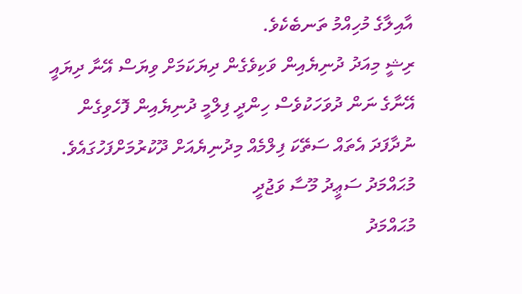އާއިލާގެ މުހިއްމު ތަނބެކެވެ.
ރިޝީ މިއަދު ދުނިޔެއިން ވަކިވެގެން ދިޔަކަމަށް ވިޔަސް އޭނާ ދިޔައީ އޭނާގެ ނަން ދުވަހަކުވެސް ހިންދީ ފިލްމީ ދުނިޔެއިން ފޮހެވިގެން ނުދާފަދަ އެތައް ސަތޭކަ ފިލްމެއް މިދުނިޔެއަށް ދޫކުރުމަށްފަހުގައެވެ.
މުޙައްމަދު ސަޢީދު މޫސާ ވަޖުދީ
މުޙައްމަދު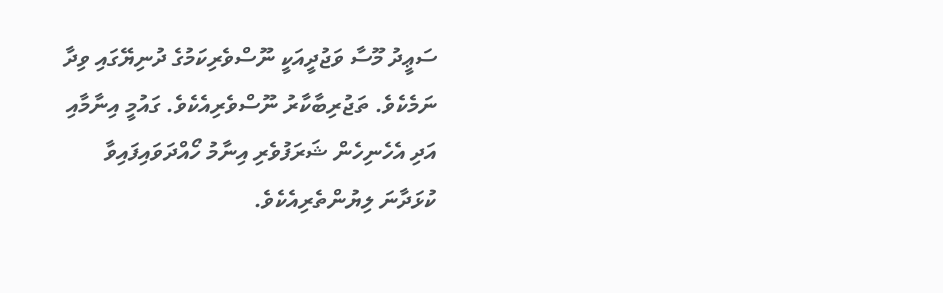ސަޢީދު މޫސާ ވަޖުދީއަކީ ނޫސްވެރިކަމުގެ ދުނިޔޭގައި ވިދާ ނަމެކެވެ. ތަޖުރިބާކާރު ނޫސްވެރިއެކެވެ. ގައުމީ އިނާމާއި އަދި އެހެނިހެން ޝަރަފުވެރި އިނާމު ހޯއްދަވައިފައިވާ ކުޅަދާނަ ލިޔުންތެރިއެކެވެ.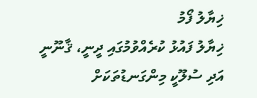ޚިޔާލު ފޯމު
ޚިޔާލު ފައުޅު ކުރެއްވުމުގައި ދީނީ، ޤާނޫނީ އަދި ސުލޫކީ މިންގަނޑުތަކަށް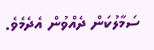ސަމާލުކަން ދެއްވުން އެދެމެވެ.